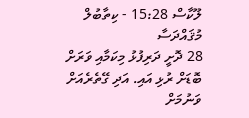ލޫކާސް 15:28 - ކިތާބުލް މުޤައްދަސާ
28 ދޮށީ ދަރިފުޅު މިކަމާއި ވަރަށް ބޮޑަށް ރުޅި އައި. އަދި ގޭތެރެއަށް ވަނުމަށް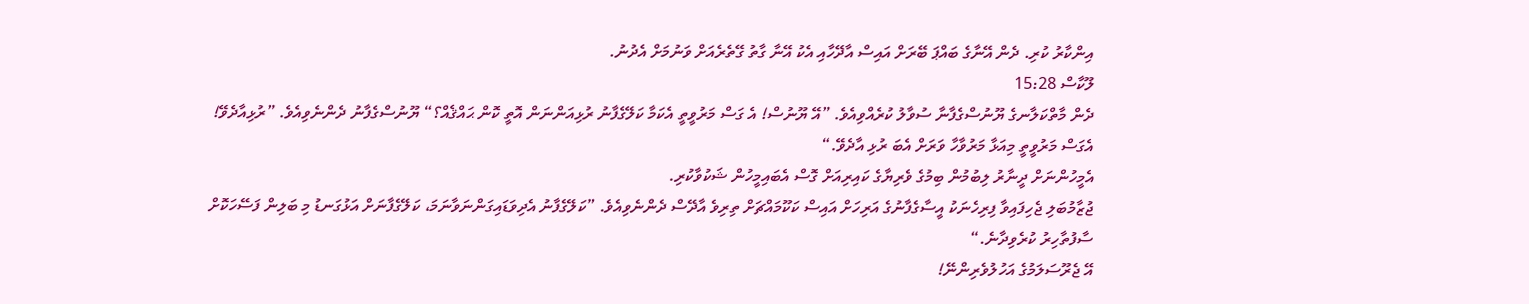އިންކާރު ކުރި. ދެން އޭނާގެ ބައްޕަ ބޭރަށް އައިސް އާދޭހާއި އެކު އޭނާ ގާތު ގޭތެރެއަށް ވަނުމަށް އެދުނު.
ލޫކާސް 15:28
ދެން މާތްކަލާނގެ ޔޫނުސްގެފާނާ ސުވާލު ކުރެއްވިއެވެ. ”އޭ ޔޫނުސް! އެ ގަސް މަރުވީތީ އެކަމާ ކަލޭގެފާނު ރުޅިއަންނަން އޮތީ ކޮން ޙައްޤެއް؟“ ޔޫނުސްގެފާނު ދެންނެވިއެވެ. ”ރުޅިއާދެވޭ! އެގަސް މަރުވީތީ މިއަޅާ މަރުވާހާ ވަރަށް އެބަ ރުޅި އާދެވޭ.“
އެމީހުންނަށް ދީނާރު ލިބުމުން ބިމުގެ ވެރިޔާގެ ކައިރިއަށް ގޮސް އެބައިމީހުން ޝަކުވާކުރި.
ޖުޒާމުބަލި ޖެހިފައިވާ ފިރިހެނަކު އީސާގެފާނުގެ އަރިހަށް އައިސް ކަކޫމައްޗަށް ތިރިވެ އާދޭސް ދެންނެވިއެވެ. ”ކަލޭގެފާނު އެދިވަޑައިގަންނަވާނަމަ، ކަލޭގެފާނަށް އަޅުގަނޑު މި ބަލިން ފަސޭހަކޮށް ސާފުތާހިރު ކުރެވިދާނެ.“
އޭ ޖެރޫސަލަމުގެ އަހުލުވެރިންނޭ!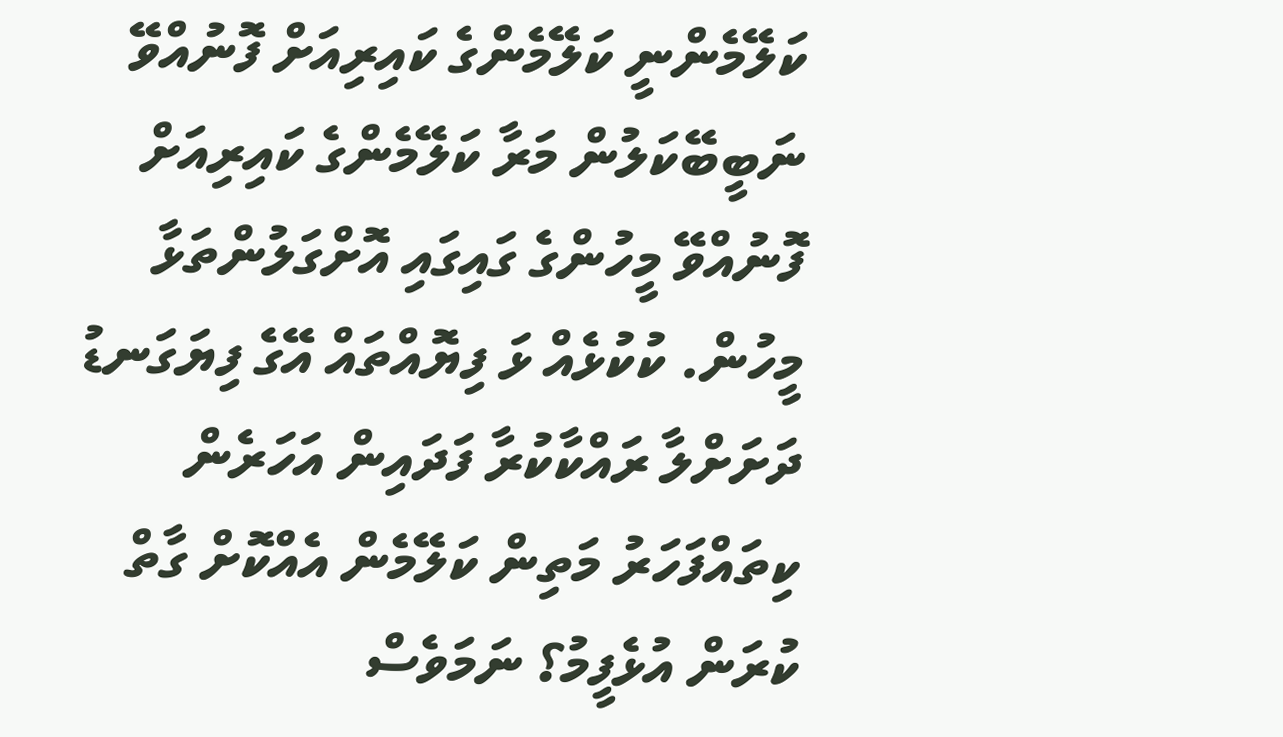ކަލޭމެންނީ ކަލޭމެންގެ ކައިރިއަށް ފޮނުއްވޭ ނަބީބޭކަލުން މަރާ ކަލޭމެންގެ ކައިރިއަށް ފޮނުއްވޭ މީހުންގެ ގައިގައި އޮށްގަލުންތަޅާ މީހުން. ކުކުޅެއް ޅަ ފިޔޮއްތައް އޭގެ ފިޔަގަނޑު ދަށަށްލާ ރައްކާކުރާ ފަދައިން އަހަރެން ކިތައްފަހަރު މަތިން ކަލޭމެން އެއްކޮށް ގާތް ކުރަން އުޅެފީމު؟ ނަމަވެސް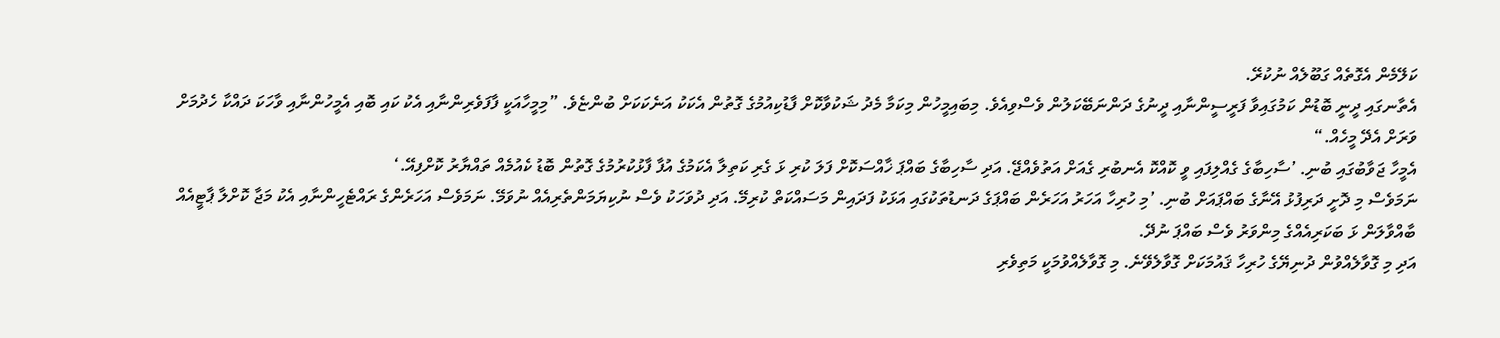ކަލޭމެން އެގޮތެއް ގަބޫލެއް ނުކުރޭ.
އެތާނގައި ދީނީ ބޮޑުން ކަމުގައިވާ ފަރީސީންނާއި ދީނުގެ ދަންނަބޭކަލުން ވެސްވިއެވެ. މިބައިމީހުން މިކަމާ މެދު ޝަކުވާކޮށް ފާޑުކިއުމުގެ ގޮތުން އެކަކު އަނެކަކަށް ބުންޏެވެ. ”މިމީހާއަކީ ފާފަވެރިންނާއި އެކު ކައި ބޮއި އެމީހުންނާއި ވާހަކަ ދައްކާ ހެދުމަށް ވަރަށް އެދޭ މީހެއް.“
އެމީހާ ޖަވާބުގައި ބުނި. ’ސާހިބާގެ ގެއްލިފައި ވީ ކޮއްކޮ އެނބުރި ގެއަށް އަތުވެއްޖޭ. އަދި ސާހިބާގެ ބައްޕަ ޚާއްސަކޮށް ފަލަ ކުރި ޅަ ގެރި ކަތިލާ އެކަމުގެ އުފާ ފާޅުކުރުމުގެ ގޮތުން ބޮޑު ކެއުމެއް ތައްޔާރު ކޮށްފިއޭ.‘
ނަމަވެސް މި ދޮށީ ދަރިފުޅު އޭނާގެ ބައްޕައަށް ބުނި. ’މި ހުރިހާ އަހަރު އަހަރެން ބައްޕަގެ ދަނޑުތަކުގައި އަޅަކު ފަދައިން މަސައްކަތް ކުރިމޭ. އަދި ދުވަހަކު ވެސް ނުކިޔަމަންތެރިއެއް ނުވަމޭ. ނަމަވެސް އަހަރެންގެ ރައްޓެހީންނާއި އެކު މަޖާ ކޮށްލާ ޕާޓީއެއް ބާއްވާލަން ޅަ ބަކަރިއެއްގެ މިންވަރު ވެސް ބައްޕަ ނުދޭ.
އަދި މި ގޮވާލެއްވުން ދުނިޔޭގެ ހުރިހާ ޤައުމަކަށް ގޮވާލެވޭނެ. މި ގޮވާލެއްވުމަކީ މަތިވެރި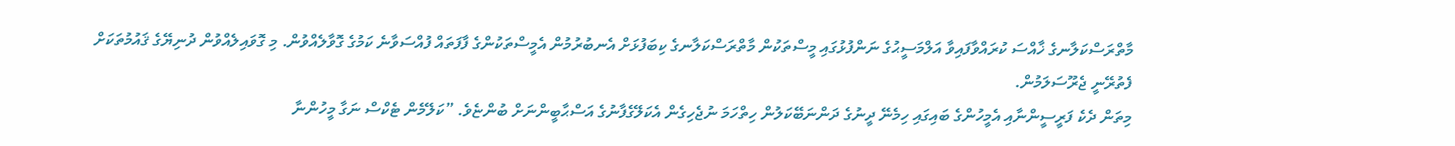މާތްރަސްކަލާނގެ ޚާއްސަ ކުރައްވާފައިވާ އަލްމަސީޙުގެ ނަންފުޅުގައި މީސްތަކުން މާތްރަސްކަލާނގެ ކިބަފުޅަށް އެނބުރުމުން އެމީސްތަކުންގެ ފާފަތައް ފުއްސަވާނެ ކަމުގެ ގޮވާލެއްވުން. މި ގޮވައިލެއްވުން ދުނިޔޭގެ ޤައުމުތަކަށް ފެތުރޭނީ ޖެރޫސަލަމުން.
މިތަން ދެކެ ފަރީސީންނާއި އެމީހުންގެ ބައިގައި ހިމެނޭ ދީނުގެ ދަންނަބޭކަލުން ހިތްހަމަ ނުޖެހިގެން އެކަލޭގެފާނުގެ އަސްޙާބީންނަށް ބުންޏެވެ. ”ކަލޭމެން ޓެކްސް ނަގާ މީހުންނާ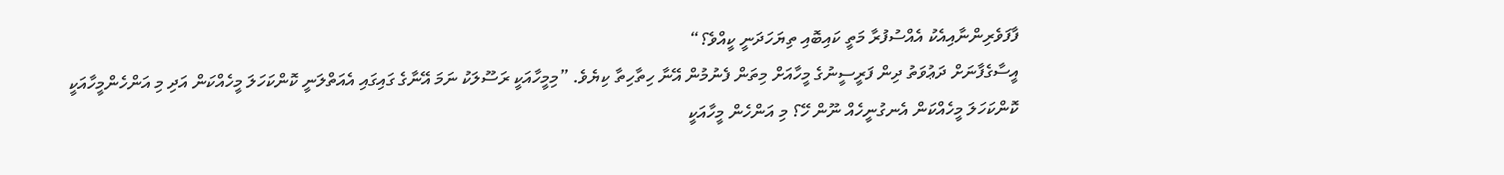ފާފަވެރިންނާއިއެކު އެއްސުފުރާ މަތީ ކައިބޮއި ތިޔަހަދަނީ ކީއްވެ؟“
އީސާގެފާނަށް ދަޢުވަތު ދިން ފަރީސީނުގެ މީހާއަށް މިތަން ފެނުމުން އޭނާ ހިތާހިތާ ކިޔެވެ. ”މިމީހާއަކީ ރަސޫލަކު ނަމަ އޭނާގެ ގައިގައި އެއަތްލަނީ ކޮންކަހަލަ މީހެއްކަން އަދި މި އަންހެންމީހާއަކީ ކޮންކަހަލަ މީހެއްކަން އެނގުނީހެއް ނޫން ހޭ؟ މި އަންހެން މީހާއަކީ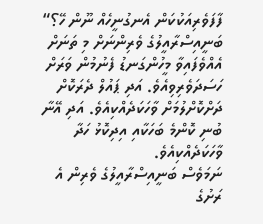ފާފަވެރިއަކުކަން އެނގުނީހެއް ނޫން ހޭ؟“
ބަނީއިސްރާއީލުގެ ވެރިންނަށް މި ތަނަށް އެއްވެފައިވާ މީހުންގަނޑު ފެނުމުން ވަރަށް ހަސަދަވެރިވިއެވެ. އަދި ޕައުލް ދެރަކޮށް ދަށްކޮށްލުމަށް ވާހަކަދެއްކިއެވެ. އަދި އޭނާ ބުނި ކޮންމެ ބަހަކާއި އިދިކޮޅު ހަދާ ވާހަކަދެއްކިއެވެ.
ނަމަވެސް ބަނީއިސްރާއީލުގެ ވެރިން އެ ރަށުގެ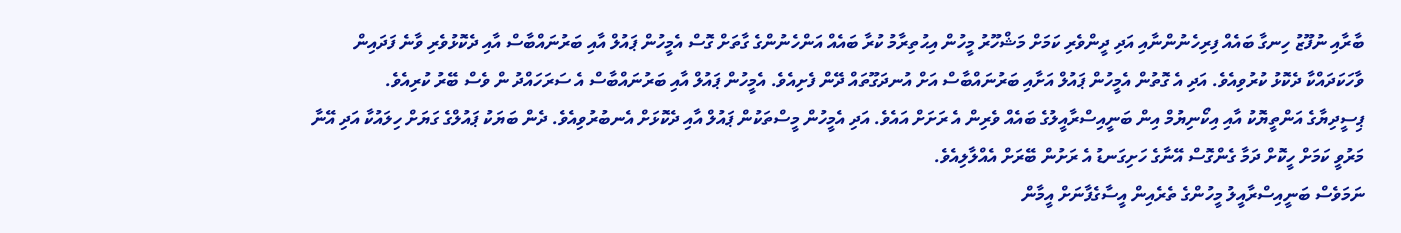ބާރާއި ނުފޫޒު ހިނގާ ބައެއް ފިރިހެނުންނާއި އަދި ދީންވެރި ކަމަށް މަޝްހޫރު މީހުން އިޙުތިރާމު ކުރާ ބައެއް އަންހެނުންގެ ގާތަށް ގޮސް އެމީހުން ޕައުލް އާއި ބަރުނައްބާސް އާއި ދެކޮޅުވެރި ވާނެ ފަދައިން ވާހަކަދައްކާ ދެކޮޅު ކުރުވިއެވެ. އަދި އެ ގޮތުން އެމީހުން ޕައުލް އަށާއި ބަރުނައްބާސް އަށް އުނދަގޫތައް ދޭން ފެށިއެވެ. އެމީހުން ޕައުލް އާއި ބަރުނައްބާސް އެ ސަރަހައްދު ން ވެސް ބޭރު ކުރިއެވެ.
ޕިސީދިޔާގެ އަންތީޔޮކު އާއި އިކޯނިޔުމް އިން ބަނީއިސްރާއީލުގެ ބައެއް ވެރިން އެ ރަށަށް އައެވެ. އަދި އެމީހުން މީސްތަކުން ޕައުލް އާއި ދެކޮޅަށް އެނބުރުވިއެވެ. ދެން ބަޔަކު ޕައުލްގެ ގަޔަށް ހިލައުކާ އަދި އޭނާ މަރުވީ ކަމަށް ހީކޮށް ދަމާ ގެންގޮސް އޭނާގެ ހަށިގަނޑު އެ ރަށުން ބޭރަށް އެއްލާލިއެވެ.
ނަމަވެސް ބަނީއިސްރާއީލު މީހުންގެ ތެރެއިން އީސާގެފާނަށް އީމާން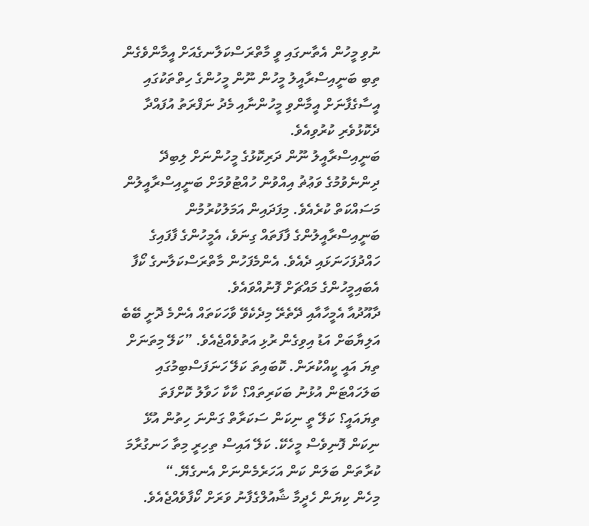ނުވި މީހުން އެތާނގައި ވީ މާތްރަސްކަލާނގެއަށް އީމާންވެގެން ތިބި ބަނީއިސްރާއީލު މީހުން ނޫން މީހުންގެ ހިތްތަކުގައި އީސާގެފާނަށް އީމާންވި މީހުންނާއި މެދު ނަފްރަތު އުފައްދާ ދެކޮޅުވެރި ކުރުވިއެވެ.
ބަނީއިސްރާއީލު ނޫން ދަރިކޮޅުގެ މީހުންނަށް ލިބިދޭ ދިންނެވުމުގެ ވަޢުޡު އިއްވުން ހުއްޓުވުމަށް ބަނީއިސްރާއީލުން މަސައްކަތް ކުރެއެވެ. މިފަދައިން އަމަލުކުރުމުން ބަނީއިސްރާއީލުންގެ ފާފަތައް ގިނަވެ، އެމީހުންގެ ފާފައިގެ ހައްދުފަހަނަޅައި ދެއެވެ. އެންމެފަހުން މާތްރަސްކަލާނގެ ކޯފާ އެބައިމީހުންގެ މައްޗަށް ފޮނުއްވައެވެ.
ދާއޫދުއާ އެމީހާއާއި ދޭތެރޭ މިދެކެވޭ ވާހަކަތައް އެންމެ ދޮށީ ބޭބެ އަލިޔާބަށް އަޑު އިވިގެން ރުޅި އަތުވެއްޖެއެވެ. ”ކަލޭ މިތަނަށް ތިޔަ އައީ ކީއްކުރަން. ކޮބައިތަ ކަލޭ ހަނަފަސްބިމުގައި ބަލަހައްޓަން އުޅުނު ބަކަރިތައް؟ ކާކާ ހަވާލު ކޮށްފަތަ ތިޔައައީ؟ ކަލޭ ތީ ނިކަން ސަކަރާތް ގަންނަ ހިތުން އުޅޭ ނިކަން ފޮނިވެސް މީހެކޭ. ކަލޭ އައިސް ތިހިރީ މިތާ ހަނގުރާމަ ކުރާތަން ބަލަން ކަން އަހަރެމެންނަށް އެނގެޔޭ.“
މިހެން ކިޔަން ހެދީމާ ޝާއުލްގެފާނު ވަރަށް ކޯފާވެއްޖެއެވެ.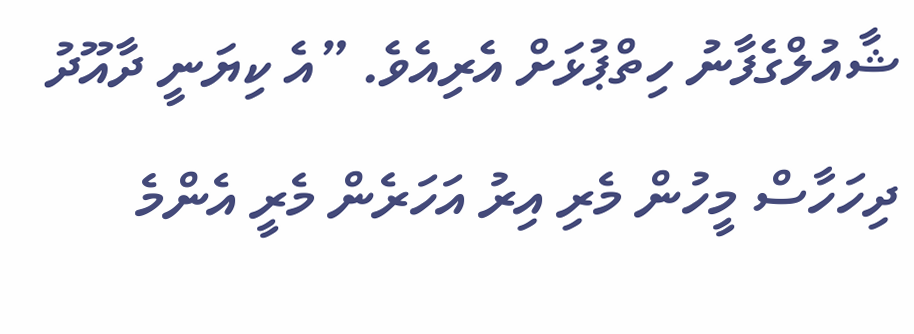ޝާއުލްގެފާނު ހިތްޕުޅަށް އެރިއެވެ. ”އެ ކިޔަނީ ދާއޫދު ދިހަހާސް މީހުން މެރި އިރު އަހަރެން މެރީ އެންމެ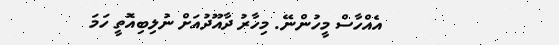އެއްހާސް މީހުންނޭ. މިހާރު ދާއޫދުއަށް ނުލިބިއޮތީ ހަމަ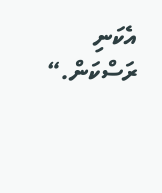އެކަނި ރަސްކަން.“